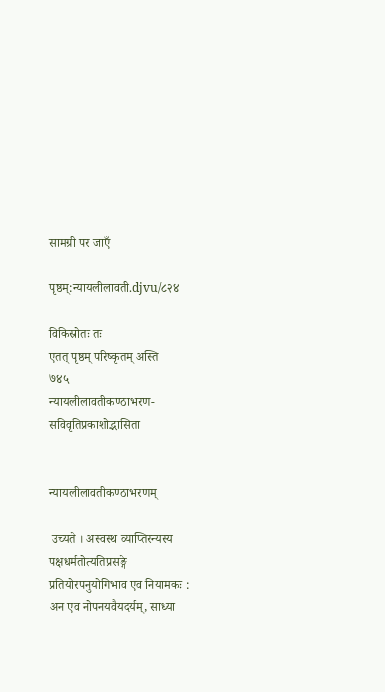सामग्री पर जाएँ

पृष्ठम्:न्यायलीलावती.djvu/८२४

विकिस्रोतः तः
एतत् पृष्ठम् परिष्कृतम् अस्ति
७४५
न्यायलीलावतीकण्ठाभरण- सविवृतिप्रकाशोद्भासिता


न्यायलीलावतीकण्ठाभरणम्

 उच्यते । अस्वस्थ व्याप्तिरन्यस्य पक्षधर्मतोत्यतिप्रसङ्गे प्रतियोरपनुयोगिभाव एव नियामकः : अन एव नोपनयवैयदर्यम्, साध्या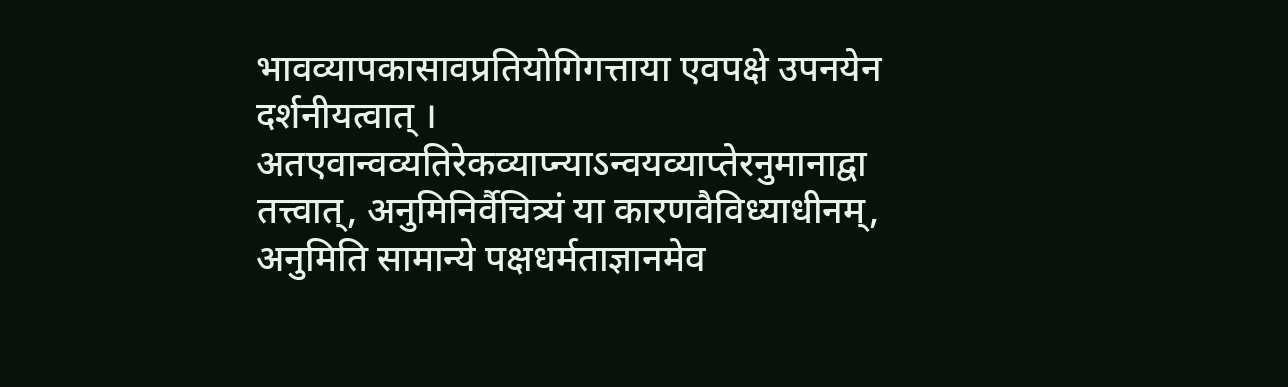भावव्यापकासावप्रतियोगिगत्ताया एवपक्षे उपनयेन दर्शनीयत्वात् । अतएवान्वव्यतिरेकव्याप्न्याऽन्वयव्याप्तेरनुमानाद्वा तत्त्वात्, अनुमिनिर्वैचित्र्यं या कारणवैविध्याधीनम्, अनुमिति सामान्ये पक्षधर्मताज्ञानमेव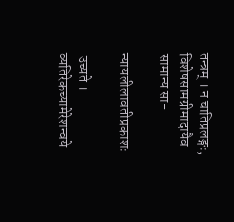तन्त्रम् । न चातिप्रलङ्गः, विशेषसामग्रीमादायैव सामान्य सा-

न्यायलीलावतीप्रकाशः

 उच्यते । व्यतिरेकच्यामेरेशन्वये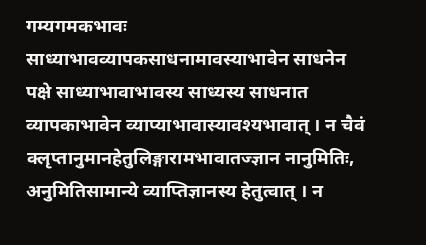गम्यगमकभावः साध्याभावव्यापकसाधनामावस्याभावेन साधनेन पक्षे साध्याभावाभावस्य साध्यस्य साधनात व्यापकाभावेन व्याप्याभावास्यावश्यभावात् । न चैवं क्लृप्तानुमानहेतुलिङ्गारामभावातज्ज्ञान नानुमितिः, अनुमितिसामान्ये व्याप्तिज्ञानस्य हेतुत्वात् । न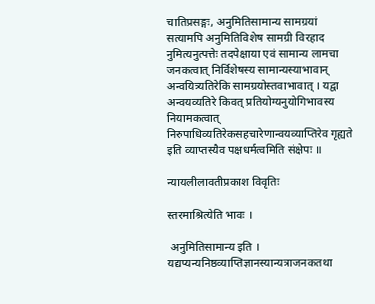चातिप्रसङ्गः, अनुमितिसामान्य सामग्रयां सत्यामपि अनुमितिविशेष सामग्री विरहाद नुमित्यनुत्पत्तेः तदपेक्षाया एवं सामान्य लामचा जनकत्वात् निर्विशेषस्य सामान्यस्याभावान् अन्वयित्र्यतिरेकि सामग्रयोस्तवाभावात् । यद्वा अन्वयव्यतिरे किवत् प्रतियोग्यनुयोगिभावस्य नियामकत्वात् निरुपाधिव्यतिरेकसहचारेणान्वयव्याप्तिरेव गृह्यते इति व्याप्तस्यैव पक्षधर्मत्वमिति संक्षेपः ॥

न्यायलीलावतीप्रकाश विवृतिः

स्तरमाश्रित्येति भावः ।

 अनुमितिसामान्य इति । यद्यप्यन्यनिष्ठव्याप्तिज्ञानस्यान्यत्राजनकतथा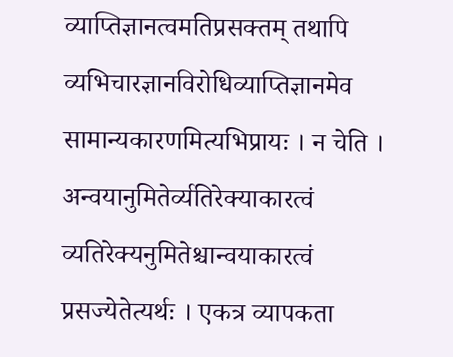व्याप्तिज्ञानत्वमतिप्रसक्तम् तथापि व्यभिचारज्ञानविरोधिव्याप्तिज्ञानमेव सामान्यकारणमित्यभिप्रायः । न चेति । अन्वयानुमितेर्व्यतिरेक्याकारत्वं व्यतिरेक्यनुमितेश्चान्वयाकारत्वं प्रसज्येतेत्यर्थः । एकत्र व्यापकता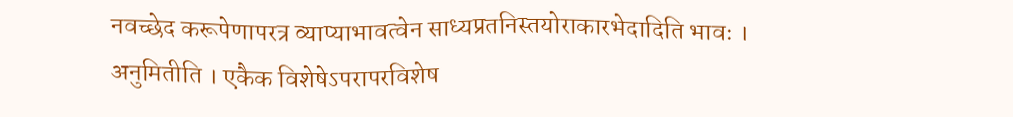नवच्छेद करूपेणापरत्र व्याप्याभावत्वेन साध्यप्रतनिस्तयोराकारभेदादिति भावः । अनुमितीति । एकैक विशेषेऽपरापरविशेष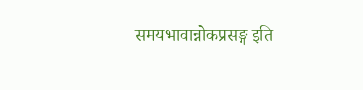समयभावान्नोकप्रसङ्ग इति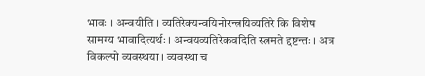भावः । अन्वयीति । व्यतिरेक्यन्वयिनोरन्त्रयिव्यतिरे कि विशेष सामग्य भावादित्यर्थः । अन्वयव्यतिरेकवदिति स्त्रमते द्दष्टन्तः । अत्र विकल्पो व्यवस्थया । व्यवस्था च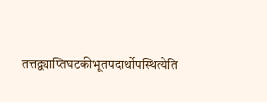तत्तद्व्याप्तिघटकीभूतपदार्थोपस्थित्येति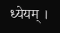ध्येयम् ।